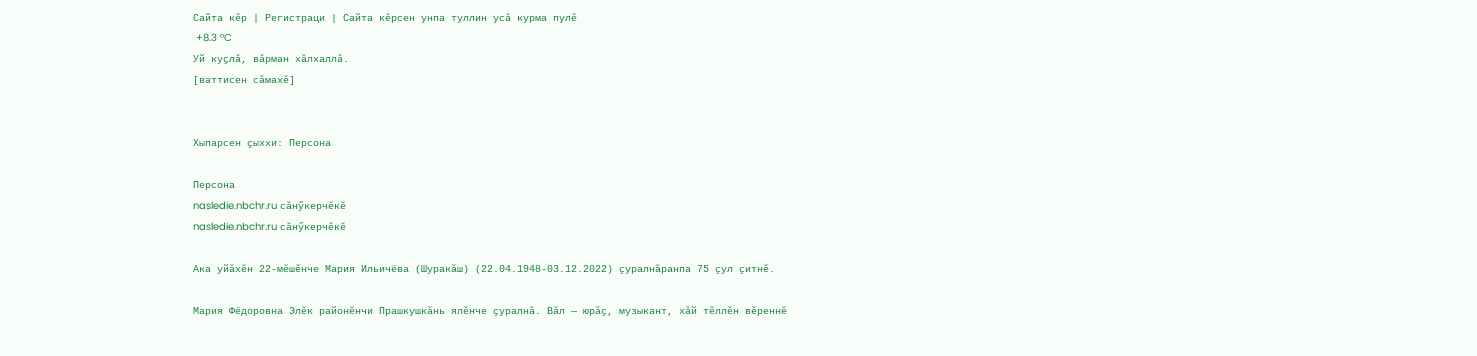Сайта кӗр | Регистраци | Сайта кӗрсен унпа туллин усӑ курма пулӗ
 +8.3 °C
Уй куҫлӑ, вӑрман хӑлхаллӑ.
[ваттисен сӑмахӗ]


Хыпарсен ҫыххи: Персона

Персона
nasledie.nbchr.ru сӑнӳкерчӗкӗ
nasledie.nbchr.ru сӑнӳкерчӗкӗ

Ака уйӑхӗн 22-мӗшӗнче Мария Ильичёва (Шуракӑш) (22.04.1948-03.12.2022) ҫуралнӑранпа 75 ҫул ҫитнӗ.

Мария Фёдоровна Элӗк районӗнчи Прашкушкӑнь ялӗнче ҫуралнӑ. Вӑл — юрӑҫ, музыкант, хӑй тӗллӗн вӗреннӗ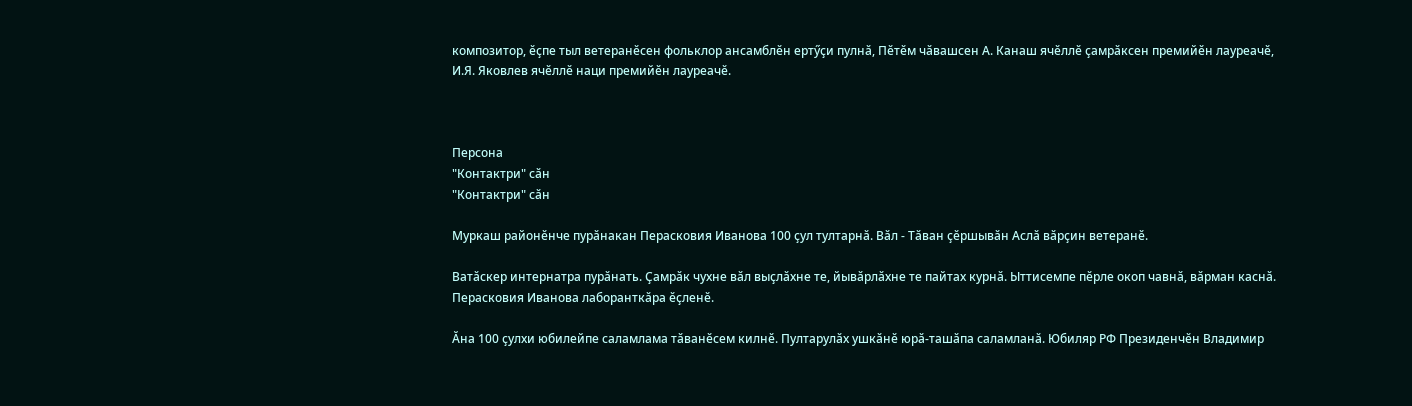композитор, ӗҫпе тыл ветеранӗсен фольклор ансамблӗн ертӳҫи пулнӑ, Пӗтӗм чӑвашсен А. Канаш ячӗллӗ ҫамрӑксен премийӗн лауреачӗ, И.Я. Яковлев ячӗллӗ наци премийӗн лауреачӗ.



Персона
"Контактри" сӑн
"Контактри" сӑн

Муркаш районӗнче пурӑнакан Перасковия Иванова 100 ҫул тултарнӑ. Вӑл - Тӑван ҫӗршывӑн Аслӑ вӑрҫин ветеранӗ.

Ватӑскер интернатра пурӑнать. Ҫамрӑк чухне вӑл выҫлӑхне те, йывӑрлӑхне те пайтах курнӑ. Ыттисемпе пӗрле окоп чавнӑ, вӑрман каснӑ. Перасковия Иванова лаборанткӑра ӗҫленӗ.

Ӑна 100 ҫулхи юбилейпе саламлама тӑванӗсем килнӗ. Пултарулӑх ушкӑнӗ юрӑ-ташӑпа саламланӑ. Юбиляр РФ Президенчӗн Владимир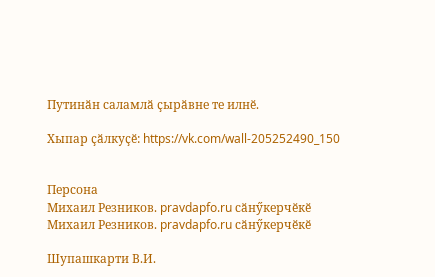Путинӑн саламлӑ ҫырӑвне те илнӗ.

Хыпар ҫӑлкуҫӗ: https://vk.com/wall-205252490_150


Персона
Михаил Резников. pravdapfo.ru сӑнӳкерчӗкӗ
Михаил Резников. pravdapfo.ru сӑнӳкерчӗкӗ

Шупашкарти В.И.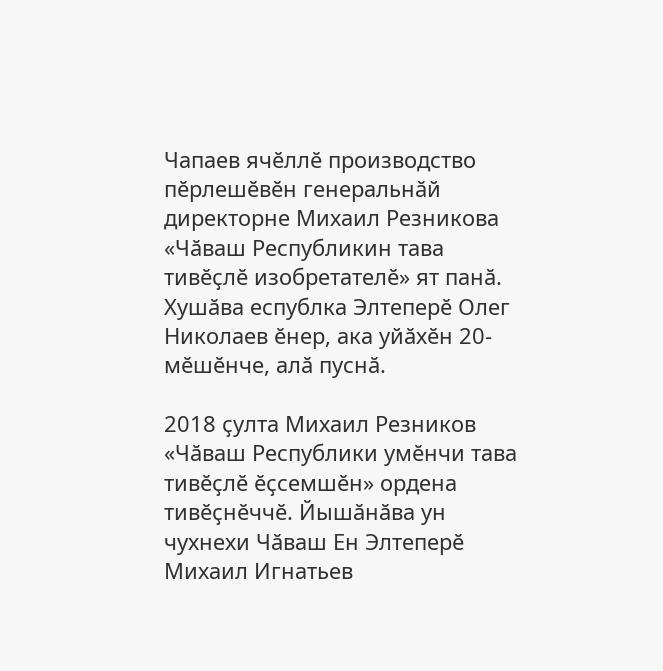Чапаев ячӗллӗ производство пӗрлешӗвӗн генеральнӑй директорне Михаил Резникова «Чӑваш Республикин тава тивӗҫлӗ изобретателӗ» ят панӑ. Хушӑва еспублка Элтеперӗ Олег Николаев ӗнер, ака уйӑхӗн 20-мӗшӗнче, алӑ пуснӑ.

2018 ҫулта Михаил Резников «Чӑваш Республики умӗнчи тава тивӗҫлӗ ӗҫсемшӗн» ордена тивӗҫнӗччӗ. Йышӑнӑва ун чухнехи Чӑваш Ен Элтеперӗ Михаил Игнатьев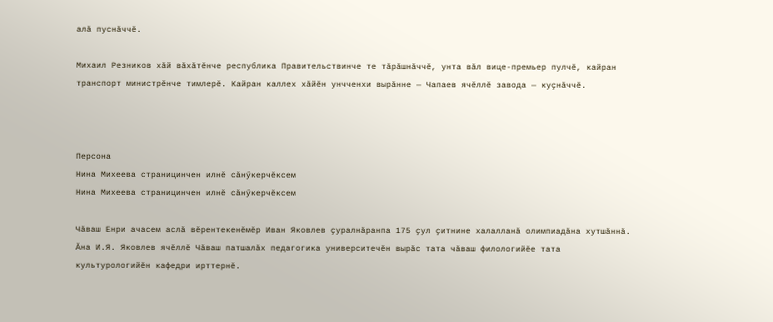алӑ пуснӑччӗ.

Михаил Резников хӑй вӑхӑтӗнче республика Правительствинче те тӑрӑшнӑччӗ, унта вӑл вице-премьер пулчӗ, кайран транспорт министрӗнче тимлерӗ. Кайран каллех хӑйӗн унчченхи вырӑнне — Чапаев ячӗллӗ завода — куҫнӑччӗ.



Персона
Нина Михеева страницинчен илнӗ сӑнӳкерчӗксем
Нина Михеева страницинчен илнӗ сӑнӳкерчӗксем

Чӑваш Енри ачасем аслӑ вӗрентекенӗмӗр Иван Яковлев ҫуралнӑранпа 175 ҫул ҫитнине халалланӑ олимпиадӑна хутшӑннӑ. Ӑна И.Я. Яковлев ячӗллӗ Чӑваш патшалӑх педагогика университечӗн вырӑс тата чӑваш филологийӗе тата культурологийӗн кафедри ирттернӗ.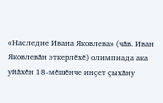«Наследие Ивана Яковлева» (чӑв. Иван Яковлевӑн эткерлӗхӗ) олимпиада ака уйӑхӗн 18-мӗшӗнче инҫет ҫыхӑну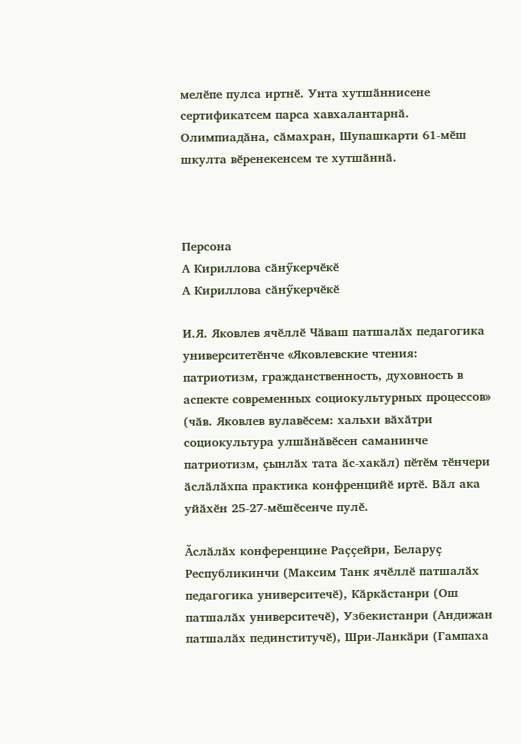мелӗпе пулса иртнӗ. Унта хутшӑннисене сертификатсем парса хавхалантарнӑ. Олимпиадӑна, сӑмахран, Шупашкарти 61-мӗш шкулта вӗренекенсем те хутшӑннӑ.



Персона
А Кириллова сӑнӳкерчӗкӗ
А Кириллова сӑнӳкерчӗкӗ

И.Я. Яковлев ячӗллӗ Чӑваш патшалӑх педагогика университетӗнче «Яковлевские чтения: патриотизм, гражданственность, духовность в аспекте современных социокультурных процессов» (чӑв. Яковлев вулавӗсем: хальхи вӑхӑтри социокультура улшӑнӑвӗсен саманинче патриотизм, ҫынлӑх тата ӑс-хакӑл) пӗтӗм тӗнчери ӑслӑлӑхпа практика конфренцийӗ иртӗ. Вӑл ака уйӑхӗн 25-27-мӗшӗсенче пулӗ.

Ӑслӑлӑх конференцине Раҫҫейри, Беларуҫ Республикинчи (Максим Танк ячӗллӗ патшалӑх педагогика университечӗ), Кӑркӑстанри (Ош патшалӑх университечӗ), Узбекистанри (Андижан патшалӑх пединститучӗ), Шри-Ланкӑри (Гампаха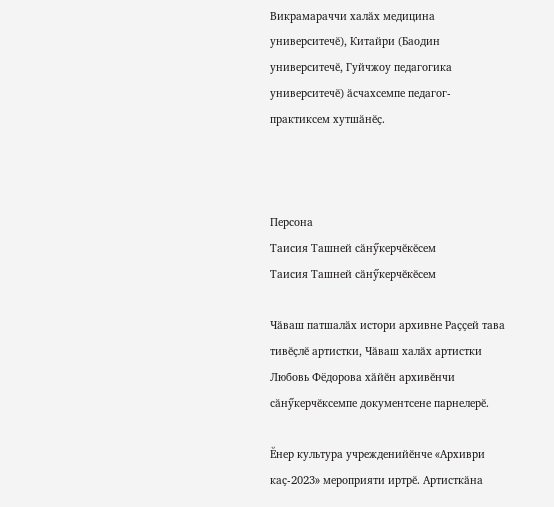Викрамараччи халӑх медицина университечӗ), Китайри (Баодин университечӗ, Гуйчжоу педагогика университечӗ) ӑсчахсемпе педагог-практиксем хутшӑнӗҫ.



Персона
Таисия Ташней сӑнӳкерчӗкӗсем
Таисия Ташней сӑнӳкерчӗкӗсем

Чӑваш патшалӑх истори архивне Раҫҫей тава тивӗҫлӗ артистки, Чӑваш халӑх артистки Любовь Фёдорова хӑйӗн архивӗнчи сӑнӳкерчӗксемпе документсене парнелерӗ.

Ӗнер культура учрежденийӗнче «Архиври каҫ-2023» мероприяти иртрӗ. Артисткӑна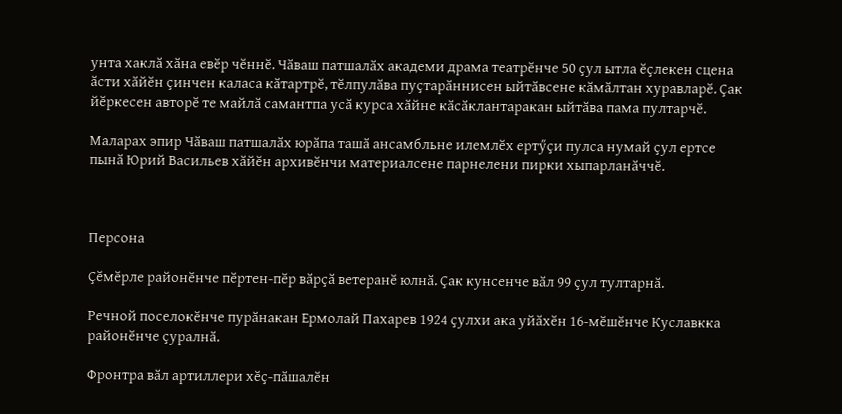унта хаклӑ хӑна евӗр чӗннӗ. Чӑваш патшалӑх академи драма театрӗнче 50 ҫул ытла ӗҫлекен сцена ӑсти хӑйӗн ҫинчен каласа кӑтартрӗ, тӗлпулӑва пуҫтарӑннисен ыйтӑвсене кӑмӑлтан хуравларӗ. Ҫак йӗркесен авторӗ те майлӑ самантпа усӑ курса хӑйне кӑсӑклантаракан ыйтӑва пама пултарчӗ.

Маларах эпир Чӑваш патшалӑх юрӑпа ташӑ ансамбльне илемлӗх ертӳҫи пулса нумай ҫул ертсе пынӑ Юрий Васильев хӑйӗн архивӗнчи материалсене парнелени пирки хыпарланӑччӗ.



Персона

Ҫӗмӗрле районӗнче пӗртен-пӗр вӑрҫӑ ветеранӗ юлнӑ. Ҫак кунсенче вӑл 99 ҫул тултарнӑ.

Речной поселокӗнче пурӑнакан Ермолай Пахарев 1924 ҫулхи ака уйӑхӗн 16-мӗшӗнче Куславкка районӗнче ҫуралнӑ.

Фронтра вӑл артиллери хӗҫ-пӑшалӗн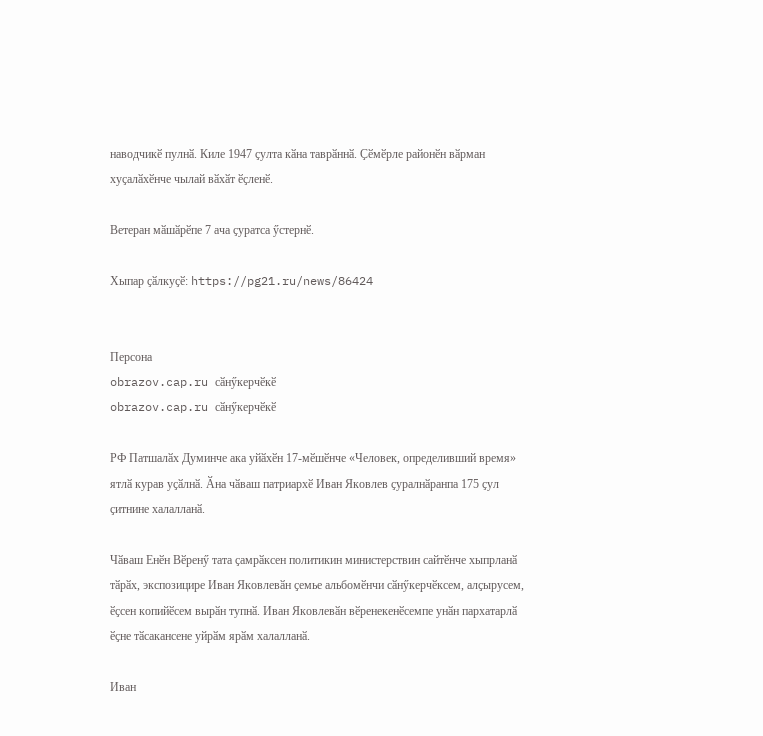наводчикӗ пулнӑ. Киле 1947 ҫулта кӑна таврӑннӑ. Ҫӗмӗрле районӗн вӑрман хуҫалӑхӗнче чылай вӑхӑт ӗҫленӗ.

Ветеран мӑшӑрӗпе 7 ача ҫуратса ӳстернӗ.

Хыпар ҫӑлкуҫӗ: https://pg21.ru/news/86424


Персона
obrazov.cap.ru сӑнӳкерчӗкӗ
obrazov.cap.ru сӑнӳкерчӗкӗ

РФ Патшалӑх Думинче ака уйӑхӗн 17-мӗшӗнче «Человек, определивший время» ятлӑ курав уҫӑлнӑ. Ӑна чӑваш патриархӗ Иван Яковлев ҫуралнӑранпа 175 ҫул ҫитнине халалланӑ.

Чӑваш Енӗн Вӗренӳ тата ҫамрӑксен политикин министерствин сайтӗнче хыпрланӑ тӑрӑх, экспозицире Иван Яковлевӑн ҫемье альбомӗнчи сӑнӳкерчӗксем, алҫырусем, ӗҫсен копийӗсем вырӑн тупнӑ. Иван Яковлевӑн вӗренекенӗсемпе унӑн пархатарлӑ ӗҫне тӑсакансене уйрӑм ярӑм халалланӑ.

Иван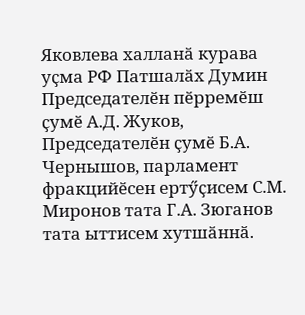Яковлева халланӑ курава уҫма РФ Патшалӑх Думин Председателӗн пӗрремӗш ҫумӗ А.Д. Жуков, Председателӗн ҫумӗ Б.А. Чернышов, парламент фракцийӗсен ертӳҫисем С.М. Миронов тата Г.А. Зюганов тата ыттисем хутшӑннӑ.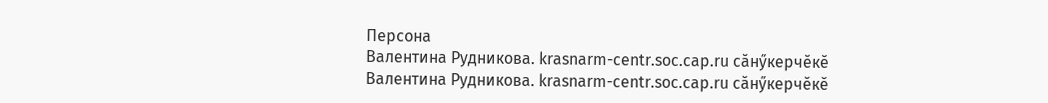Персона
Валентина Рудникова. krasnarm-centr.soc.cap.ru сӑнӳкерчӗкӗ
Валентина Рудникова. krasnarm-centr.soc.cap.ru сӑнӳкерчӗкӗ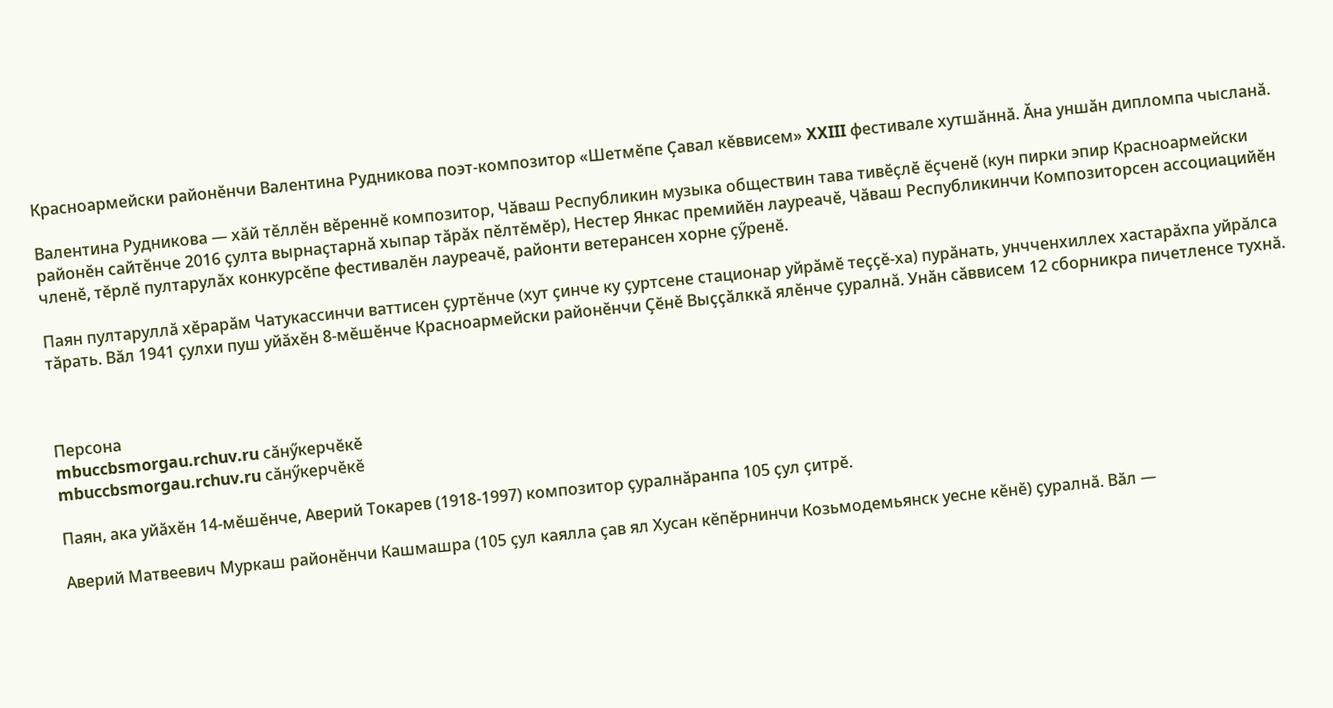Красноармейски районӗнчи Валентина Рудникова поэт-композитор «Шетмӗпе Ҫавал кӗввисем» XXIII фестивале хутшӑннӑ. Ӑна уншӑн дипломпа чысланӑ.

Валентина Рудникова — хӑй тӗллӗн вӗреннӗ композитор, Чӑваш Республикин музыка обществин тава тивӗҫлӗ ӗҫченӗ (кун пирки эпир Красноармейски районӗн сайтӗнче 2016 ҫулта вырнаҫтарнӑ хыпар тӑрӑх пӗлтӗмӗр), Нестер Янкас премийӗн лауреачӗ, Чӑваш Республикинчи Композиторсен ассоциацийӗн членӗ, тӗрлӗ пултарулӑх конкурсӗпе фестивалӗн лауреачӗ, районти ветерансен хорне ҫӳренӗ.

Паян пултаруллӑ хӗрарӑм Чатукассинчи ваттисен ҫуртӗнче (хут ҫинче ку ҫуртсене стационар уйрӑмӗ теҫҫӗ-ха) пурӑнать, унчченхиллех хастарӑхпа уйрӑлса тӑрать. Вӑл 1941 ҫулхи пуш уйӑхӗн 8-мӗшӗнче Красноармейски районӗнчи Ҫӗнӗ Выҫҫӑлккӑ ялӗнче ҫуралнӑ. Унӑн сӑввисем 12 сборникра пичетленсе тухнӑ.



Персона
mbuccbsmorgau.rchuv.ru сӑнӳкерчӗкӗ
mbuccbsmorgau.rchuv.ru сӑнӳкерчӗкӗ

Паян, ака уйӑхӗн 14-мӗшӗнче, Аверий Токарев (1918-1997) композитор ҫуралнӑранпа 105 ҫул ҫитрӗ.

Аверий Матвеевич Муркаш районӗнчи Кашмашра (105 ҫул каялла ҫав ял Хусан кӗпӗрнинчи Козьмодемьянск уесне кӗнӗ) ҫуралнӑ. Вӑл —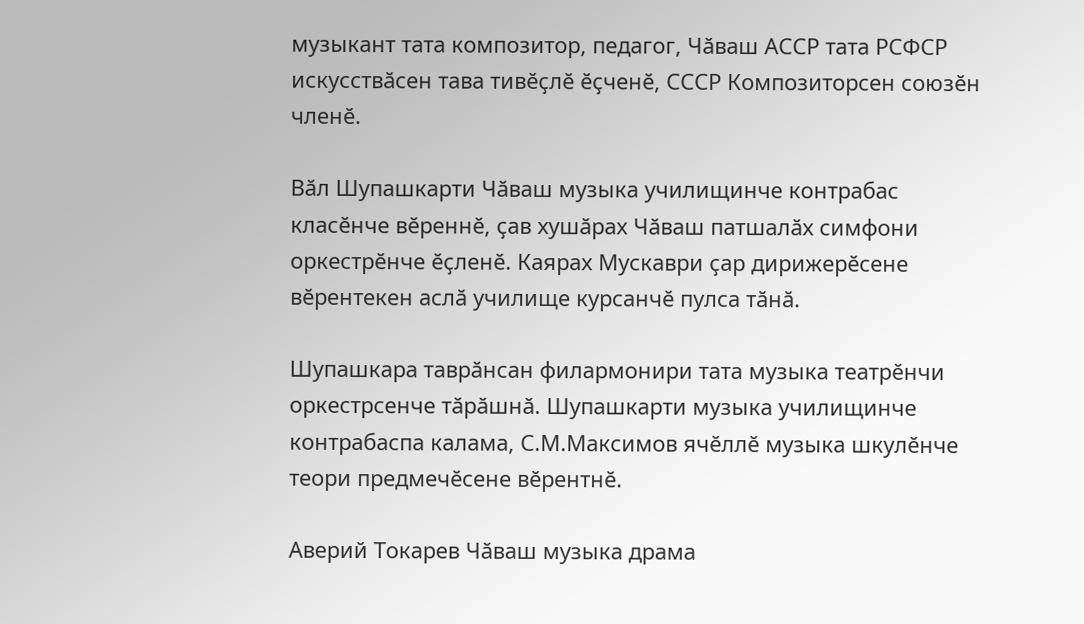музыкант тата композитор, педагог, Чӑваш АССР тата РСФСР искусствӑсен тава тивӗҫлӗ ӗҫченӗ, СССР Композиторсен союзӗн членӗ.

Вӑл Шупашкарти Чӑваш музыка училищинче контрабас класӗнче вӗреннӗ, ҫав хушӑрах Чӑваш патшалӑх симфони оркестрӗнче ӗҫленӗ. Каярах Мускаври ҫар дирижерӗсене вӗрентекен аслӑ училище курсанчӗ пулса тӑнӑ.

Шупашкара таврӑнсан филармонири тата музыка театрӗнчи оркестрсенче тӑрӑшнӑ. Шупашкарти музыка училищинче контрабаспа калама, С.М.Максимов ячӗллӗ музыка шкулӗнче теори предмечӗсене вӗрентнӗ.

Аверий Токарев Чӑваш музыка драма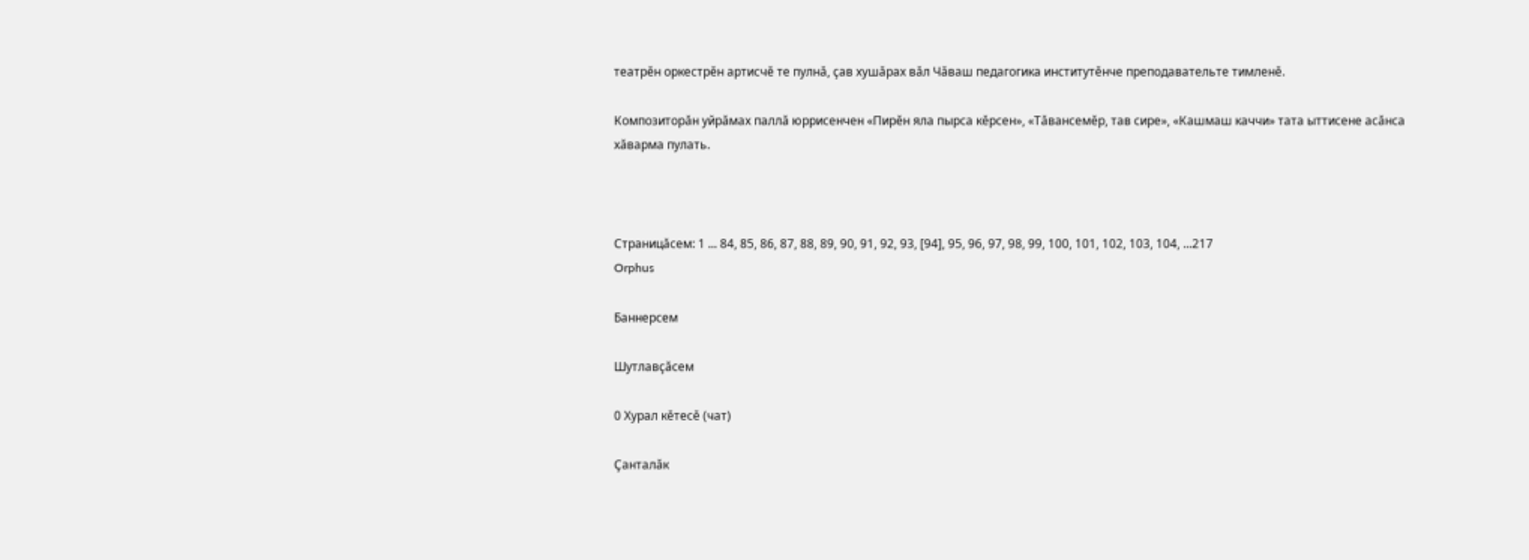театрӗн оркестрӗн артисчӗ те пулнӑ, ҫав хушӑрах вӑл Чӑваш педагогика институтӗнче преподавательте тимленӗ.

Композиторӑн уйрӑмах паллӑ юррисенчен «Пирӗн яла пырса кӗрсен», «Тӑвансемӗр, тав сире», «Кашмаш каччи» тата ыттисене асӑнса хӑварма пулать.



Страницӑсем: 1 ... 84, 85, 86, 87, 88, 89, 90, 91, 92, 93, [94], 95, 96, 97, 98, 99, 100, 101, 102, 103, 104, ...217
Orphus

Баннерсем

Шутлавҫӑсем

0 Хурал кӗтесӗ (чат)

Ҫанталӑк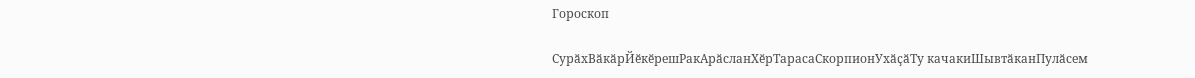Гороскоп

СурӑхВӑкӑрЙӗкӗрешРакАрӑсланХӗрТарасаСкорпионУхӑҫӑТу качакиШывтӑканПулӑсем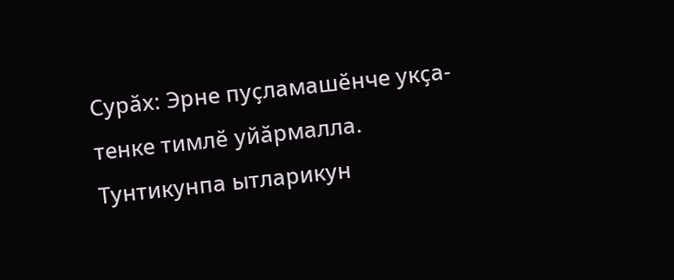Сурӑх: Эрне пуҫламашӗнче укҫа-тенке тимлӗ уйӑрмалла. Тунтикунпа ытларикун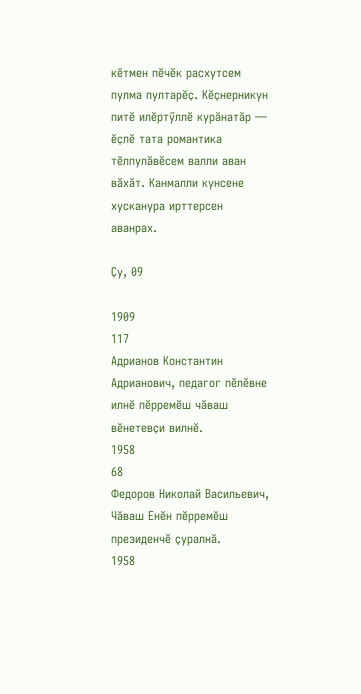кӗтмен пӗчӗк расхутсем пулма пултарӗҫ. Кӗҫнерникун питӗ илӗртӳллӗ курӑнатӑр — ӗҫлӗ тата романтика тӗлпулӑвӗсем валли аван вӑхӑт. Канмалли кунсене хусканура ирттерсен аванрах.

Ҫу, 09

1909
117
Адрианов Константин Адрианович, педагог пӗлӗвне илнӗ пӗрремӗш чӑваш вӗнетевҫи вилнӗ.
1958
68
Федоров Николай Васильевич, Чӑваш Енӗн пӗрремӗш президенчӗ ҫуралнӑ.
1958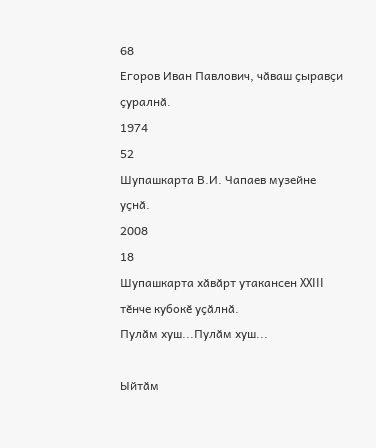68
Егоров Иван Павлович, чӑваш ҫыравҫи ҫуралнӑ.
1974
52
Шупашкарта В.И. Чапаев музейне уҫнӑ.
2008
18
Шупашкарта хӑвӑрт утакансен XXIII тӗнче кубокӗ уҫӑлнӑ.
Пулӑм хуш...Пулӑм хуш...

Ыйтӑм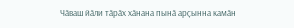Чӑваш йӑли тӑрӑх хӑнана пынӑ арҫынна камӑн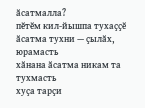ӑсатмалла?
пӗтӗм кил-йышпа тухаҫҫӗ
ӑсатма тухни — ҫылӑх, юрамасть
хӑнана ӑсатма никам та тухмасть
хуҫа тарҫи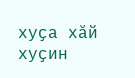хуҫа хӑй
хуҫин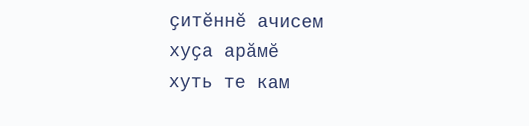ҫитӗннӗ ачисем
хуҫа арӑмӗ
хуть те кам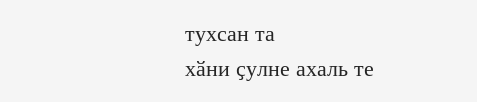тухсан та
хӑни ҫулне ахаль те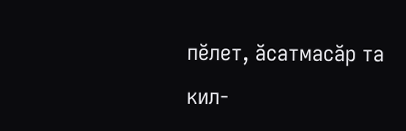пӗлет, ӑсатмасӑр та
кил-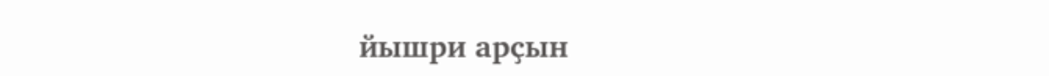йышри арҫын